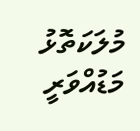މުލަކަތޮޅު މަޑުއްވަރީ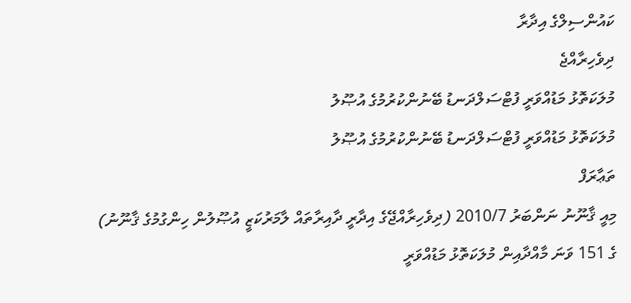ކައުންސިލްގެ އިދާރާ
ދިވެހިރާއްޖެ
މުލަކަތޮޅު މަޑުއްވަރީ ފުޓްސަލްދަނޑު ބޭނުންކުރުމުގެ އުޞޫލު
މުލަކަތޮޅު މަޑުއްވަރީ ފުޓްސަލްދަނޑު ބޭނުންކުރުމުގެ އުޞޫލު
ތަޢާރަފް
މިއީ ޤާނޫނު ނަންބަރު 2010/7 (ދިވެހިރާއްޖޭގެ އިދާރީ ދާއިރާތައް ލާމަރުކަޒީ އުޞޫލުން ހިންގުމުގެ ޤާނޫނު) ގެ 151 ވަނަ މާއްދާއިން މުލަކަތޮޅު މަޑުއްވަރީ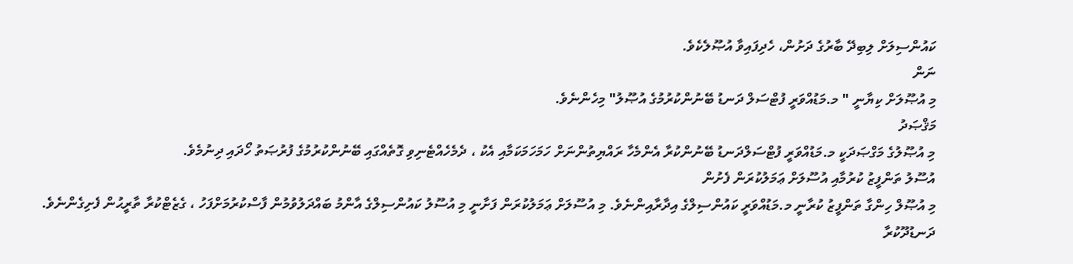ކައުންސިލަށް ލިބިދޭ ބާރުގެ ދަށުން، ހެދިފައިވާ އުޞޫލެކެވެ.
ނަން
މި އުޞޫލަށް ކިޔާނީ " މ.މަޑުއްވަރީ ފުޓްސަލް ދަނޑު ބޭނުންކުރުމުގެ އުޞޫލު" މިހެންނެވެ.
މަޤްޞަދު
މި އުޞޫލުގެ މަގްޞަދަކީ މ.މަޑުއްވަރީ ފުޓްސަލްދަނޑު ބޭނުންކުރާ އެންމެހާ ރައްޔިތުންނަށް ހަމަހަމަކަމާއި އެކު ، ދެމެހެއްޓެނިވި ގޮތެއްގައި ބޭނުންކުރުމުގެ ފުރުޞަތު ހޯދައި ދިނުމެވެ.
އުސޫލު ތަންފީޒު ކުރުމާއި އުސޫލަށް ޢަމަލުކުރަން ފެށުން
މި އުޞޫލް ހިންގާ ތަންފީޒު ކުރާނީ މ.މަޑުއްވަރީ ކައުންސިލްގެ އިދާރާއިންނެވެ. މި އުސޫލަށް ޢަމަލުކުރަން ފަށާނީ މި އުސޫލު ކައުންސިލްގެ އާންމު ބައްދަލުވުމުން ފާސްކުރުމަށްފަހު ، ގެޒެޓްކުރާ ތާރީޙުން ފެށިގެންނެވެ.
ދަނޑުދޫކުރާ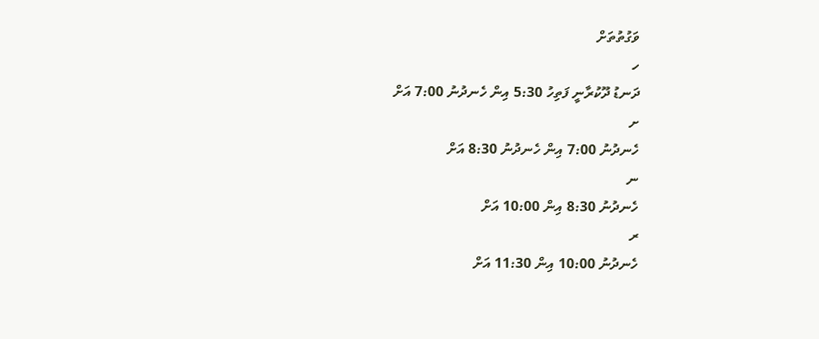ވަގުތުތަށް
ހ
ދަނޑު ދޫކުރާނީ ފަތިހު 5:30 އިން ހެނދުނު 7:00 އަށް
ށ
ހެނދުނު 7:00 އިން ހެނދުނު 8:30 އަށް
ނ
ހެނދުނު 8:30 އިން 10:00 އަށް
ރ
ހެނދުނު 10:00 އިން 11:30 އަށް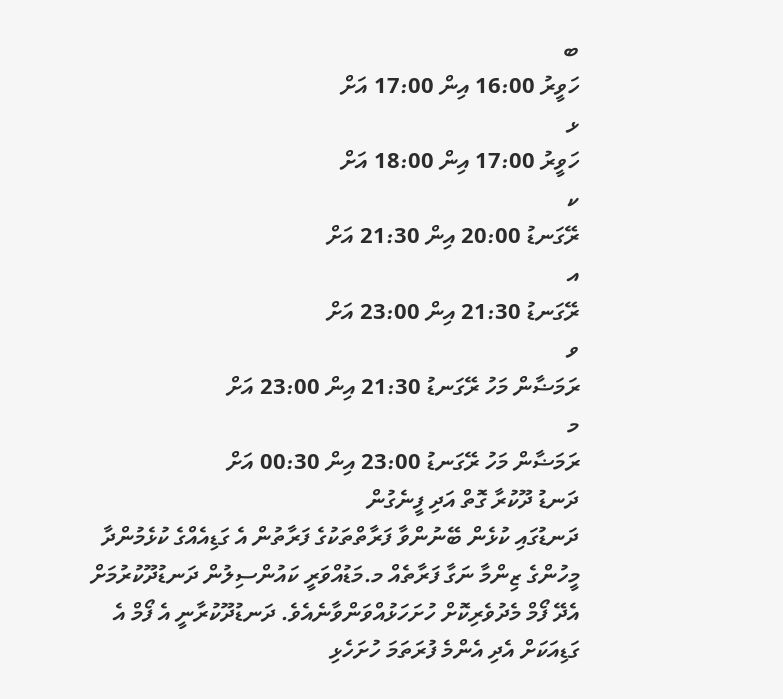ބ
ހަވީރު 16:00 އިން 17:00 އަށް
ޅ
ހަވީރު 17:00 އިން 18:00 އަށް
ކ
ރޭގަނޑު 20:00 އިން 21:30 އަށް
އ
ރޭގަނޑު 21:30 އިން 23:00 އަށް
ވ
ރަމަޟާން މަހު ރޭގަނޑު 21:30 އިން 23:00 އަށް
މ
ރަމަޟާން މަހު ރޭގަނޑު 23:00 އިން 00:30 އަށް
ދަނޑު ދޫކުރާ ގޮތް އަދި ފީނެގުން
ދަނޑުގައި ކުޅެން ބޭނުންވާ ފަރާތްތަކުގެ ފަރާތުން އެ ގަޑިއެއްގެ ކުޅެމުންދާ މީހުންގެ ޒިންމާ ނަގާ ފަރާތެއް މ.މަޑުއްވަރީ ކައުންސިލުން ދަނޑުދޫކުރުމަށް އެދޭ ފޯމް މެދުވެރިކޮށް ހުށަހަޅުއްވަންވާނެއެވެ. ދަނޑުދޫކުރާނީ އެ ފޯމް އެ ގަޑިއަކަށް އެދި އެންމެ ފުރަތަމަ ހުށަހެޅި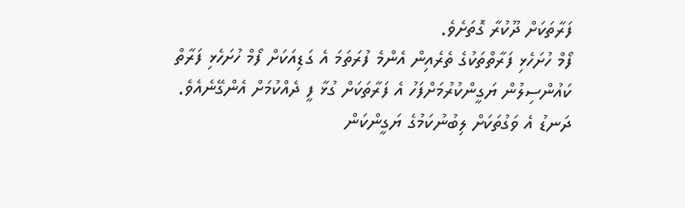ފަރާތަކަށް ދޫކުރާ ގޮތަށެވެ.
ފޯމް ހުށަހެޅި ފަރާތްތަކުގެ ތެރެއިން އެންމެ ފުރަތަމަ އެ ގަޑިއަކަށް ފޯމް ހުށަހެޅި ފަރާތް ކައުންސިލުން ޔަގީންކުރުމަށްފަހު އެ ފަރާތަކަށް ގުޅާ ފީ ދެއްކުމަށް އެންގޭނެއެވެ. ދަނޑު އެ ވަގުތަކަށް ލިބުނުކަމުގެ ޔަގީންކަން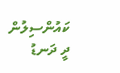ކައުންސިލުން ދީ ދަނޑު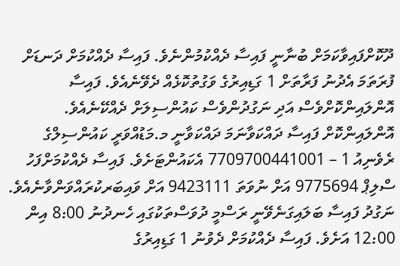ދޫކޮށްފައިވާކަމަށް ބުނާނީ ފައިސާ ދެއްކުމުންނެވެ. ފައިސާ ދެއްކުމަށް ދަނޑަށް ފުރަތަމަ އެދުނު ފަރާތަށް 1 ގަޑިއިރުގެ ވަގުތުކޮޅެއް ދެވޭނެއެވެ. ފައިސާ އޮންލައިންކޮށްވެސް އަދި ނަގުދުންވެސް ކައުންސިލަށް ދެއްކޭނެއެވެ. އޮންލައިންކޮށް ފައިސާ ދައްކަވާނަމަ ދައްކަވާނީ މ.މަޑުއްވަރީ ކައުންސިލްގެ ރެވެނިއު 1 – 7709700441001 އެކައުންޓަށެވެ. ފައިސާ ދެއްކުމަށްފަހު ސްލިޕް 9775694 އަށް ނުވަތަ 9423111 އަށް ވައިބަރކުރައްވަންވާނެއެވެ. ނަގުދު ފައިސާ ބަލައިގަނެވޭނީ ރަސްމީ ދުވަސްތަކުގައި ހެނދުނު 8:00 އިން 12:00 އަށެވެ. ފައިސާ ދެއްކުމަށް ދެވުނު 1 ގަޑިއިރުގެ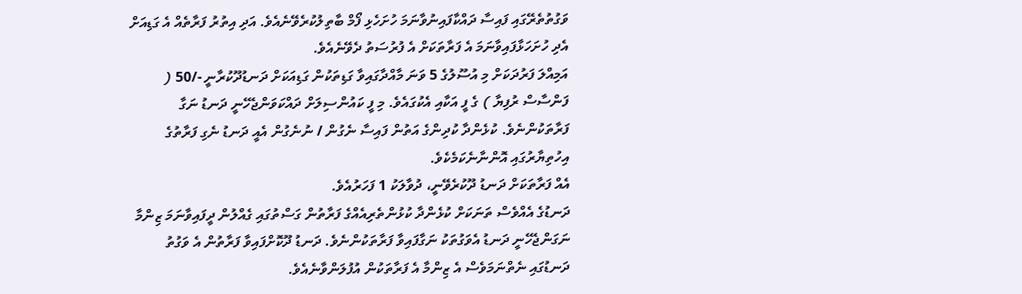ވަގުތުތެރޭގައި ފައިސާ ދައްކާފައިނުވާނަމަ ހުށަހެޅި ފޯމް ބާތިލުކުރެވޭނެއެވެ. އަދި އިތުރު ފަރާތެއް އެ ގަޑިއަށް އެދި ހުށަހަޅާފައިވާނަމަ އެ ފަރާތަކަށް އެ ފުރުސަތު ދެވޭނެއެވެ.
އަމިއްލަ ފަރުދަކަށް މި އުސޫލުގެ 5 ވަނަ މާއްދާގައިވާ ގަޑިތަކުން ގަޑިއަކަށް ދަނޑުދޫކުރާނީ -/50 ( ފަންސާސް ރުފިޔާ ) ގެ ފީ އަކާއި އެކުގައެވެ. މި ފީ ކައުންސިލަށް ދައްކަވަންޖެހޭނީ ދަނޑު ނަގާ ފަރާތަކުންނެވެ. ކުޅެންދާ ކުދިންގެ އަތުން ފައިސާ ނެގުން / ނުނެގުން އެއީ ދަނޑު ނެގި ފަރާތުގެ އިހުތިޔާރުގައި އޮންނާނެކަމެކެވެ.
އެއް ފަރާތަކަށް ދަނޑު ދޫކުރެވޭނީ، ދުވާލަކު 1 ފަހަރުއެވެ.
ދަނޑުގެ އެއްވެސް ތަނަކަށް ކުޅެންދާ ކުޅުންތެރިއެއްގެ ފަރާތުން ގަސްތުގައި ގެއްލުން ދީފައިވާނަމަ ޒިންމާ ނަގަންޖެހޭނީ ދަނޑު އެވަގުތަކު ނަގާފައިވާ ފަރާތަކުންނެވެ. ދަނޑު ދޫކޮށްފައިވާ ފަރާތުން އެ ވަގުތު ދަނޑުގައި ނެތްނަމަވެސް އެ ޒިންމާ އެ ފަރާތަކުން އުފުލަންވާނެއެވެ.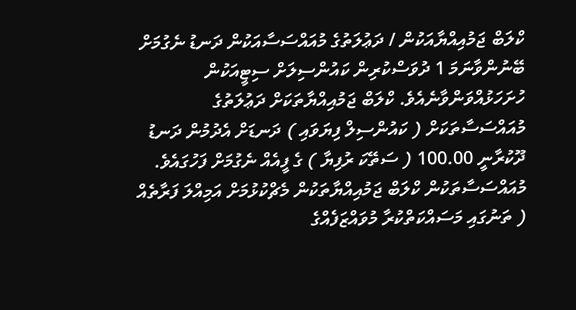ކްލަބް ޖަމުއިއްޔާއަކުން / ދަޢުލަތުގެ މުއައްސަސާއަކުން ދަނޑު ނެގުމަށް ބޭނުންވާނަމަ 1 ދުވަސްކުރިން ކައުންސިލަށް ސިޓީއަކުން ހުށަހަޅުއްވަންވާނެއެވެ. ކްލަބް ޖަމުއިއްޔާތަކަށް ދަޢުލަތުގެ މުއައްސަސާތަކަށް ( ކައުންސިލް ފިޔަވައި ) ދަނޑަށް އެދުމުން ދަނޑު ދޫކުރާނީ 100.00 ( ސަތޭކަ ރުފިޔާ ) ގެ ފީއެއް ނެގުމަށް ފަހުގައެވެ. މުއައްސަސާތަކުން ކްލަބް ޖަމުއިއްޔާތަކުން މެޗްކުޅުމަށް އަމިއްލަ ފަރާތެއް ( ތަނުގައި މަސައްކަތްކުރާ މުވައްޒަފެއްގެ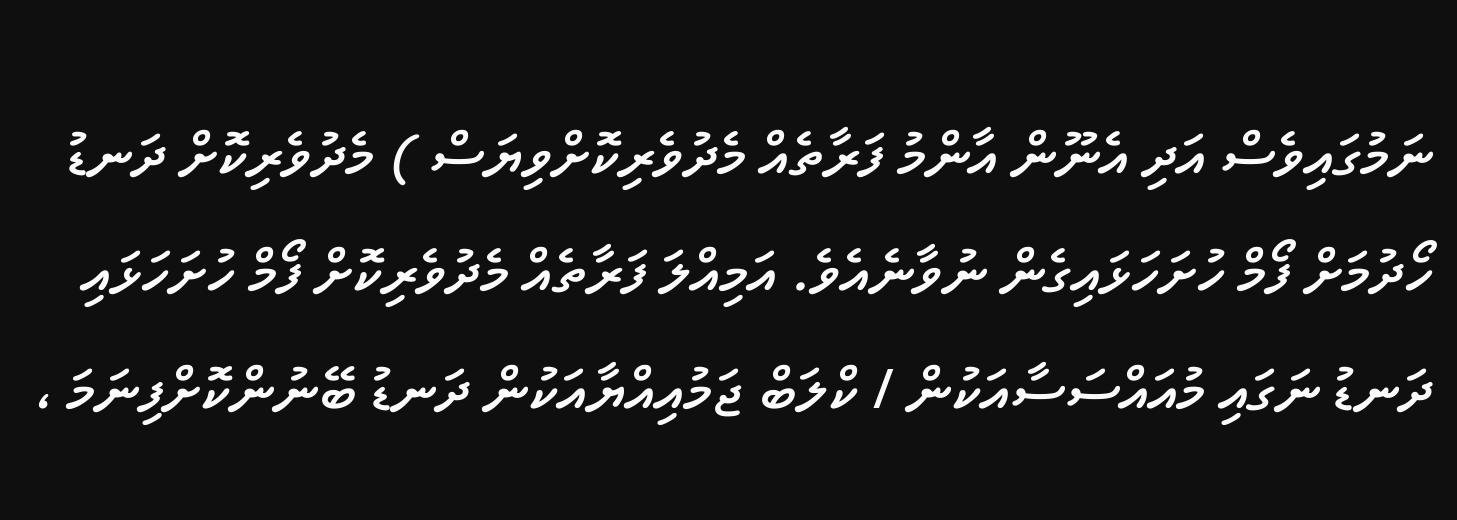ނަމުގައިވެސް އަދި އެނޫން އާންމު ފަރާތެއް މެދުވެރިކޮށްވިޔަސް ) މެދުވެރިކޮށް ދަނޑު ހޯދުމަށް ފޯމް ހުށަހަޅައިގެން ނުވާނެއެވެ. އަމިއްލަ ފަރާތެއް މެދުވެރިކޮށް ފޯމް ހުށަހަޅައި ދަނޑު ނަގައި މުއައްސަސާއަކުން / ކްލަބް ޖަމުއިއްޔާއަކުން ދަނޑު ބޭނުންކޮށްފިނަމަ ،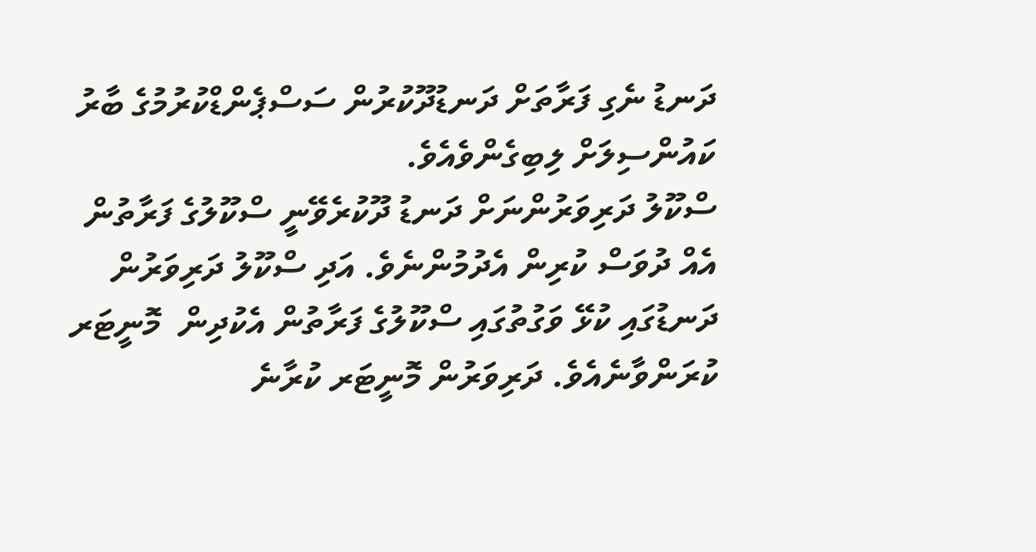ދަނޑު ނެގި ފަރާތަށް ދަނޑުދޫކުރުން ސަސްޕެންޑްކުރުމުގެ ބާރު ކައުންސިލަށް ލިބިގެންވެއެވެ.
ސްކޫލު ދަރިވަރުންނަށް ދަނޑު ދޫކުރެވޭނީ ސްކޫލުގެ ފަރާތުން އެއް ދުވަސް ކުރިން އެދުމުންނެވެ. އަދި ސްކޫލު ދަރިވަރުން ދަނޑުގައި ކުޅޭ ވަގުތުގައި ސްކޫލުގެ ފަރާތުން އެކުދިން  މޮނީޓަރ ކުރަންވާނެއެވެ. ދަރިވަރުން މޮނީޓަރ ކުރާނެ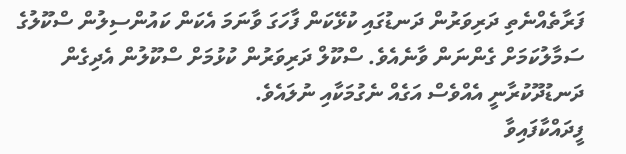ފަރާތެއްނެތި ދަރިވަރުން ދަނޑުގައި ކުޅޭކަން ފާހަގަ ވާނަމަ އެކަން ކައުންސިލުން ސްކޫލުގެ ސަމާލުކަމަށް ގެންނަން ވާނެއެވެ. ސްކޫލް ދަރިވަރުން ކުޅުމަށް ސްކޫލުން އެދިގެން ދަނޑުދޫކުރާނީ އެއްވެސް އަގެއް ނެގުމަކާއި ނުލައެވެ.
ފީދައްކާފައިވާ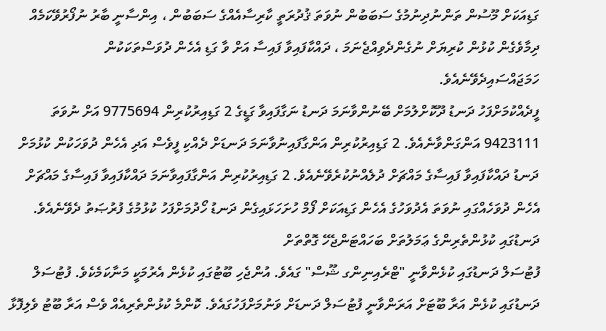ގަޑިއަކަށް މޫސުން ތަންނުދިނުމުގެ ސަބަބުން ނުވަތަ ޤުދުރަތީ ކާރިސާއެއްގެ ސަބަބުން ، އިންސާނީ ބާރު ނުފޯރުވޭކަމެއް ދިމާވެގެން ކުޅުން ކުރިޔަށް ނުގެންދެވިއްޖެނަމަ ، ދައްކާފައިވާ ފައިސާ އަށް ވާ ގަޑި އެހެން ދުވަސްތަކަކުން ހަމަޖައްސައިދެވޭނެއެވެ.
ފީދެއްކުމަށްފަހު ދަނޑު ދޫކޮށްލުމަށް ބޭނުންވާނަމަ ދަނޑު ނަގާފައިވާ ގަޑީގެ 2 ގަޑިއިރުކުރިން 9775694 އަށް ނުވަތަ  9423111 އަންގަންވާނެއެވެ. 2 ގަޑިއިރުކުރިން އަންގާފައިނުވާނަމަ ދަނޑަށް ދެއްކި ފީވެސް އަދި އެހެން ދުވަހަކުން ކުޅުމަށް ދަނޑު ދައްކާފައިވާ ފައިސާގެ މައްޗަށް ދުލެއްނުކުރެވޭނެއެވެ. 2 ގަޑިއިރުކުރިން އަންގާފައިވާނަމަ ދައްކާފައިވާ ފައިސާގެ މައްޗަށް އެހެން ދުވަހެއްގައި ނުވަތަ އެދުވަހުގެ އެހެން ގަޑިއަކަށް ފޯމް ހުށަހަޅައިގެން ދަނޑު ހޯދުމަށްފަހު ކުޅުމުގެ ފުރުޞަތު ދެވޭނެއެވެ.
ދަނޑުގައި ކުޅުންތެރިންގެ ޢަމަލުތަށް ބަހައްޓަންޖެހޭ ގޮތްތަށް
ފުޓުސަލް ދަނޑުގައި ކުޅެންވާނީ "ޓްރެއިނިންގ ޝޫސް" ގައެވެ. އުންޖެހި ބޫޓުގައި ކުޅެން އެރުމަކީ މަނާކަމެކެވެ. ފުޓުސަލް ދަނޑުގައި ކުޅެން އަރާ ބޫޓަށް އަރަންވާނީ ފުޓުސަލް ދަނޑަށް ވަނުމަށްފަހުގައެވެ. ކޮންމެ ކުޅުންތެރިއެއް ވެސް އަރާ ބޫޓު ވެލިފޮޅާ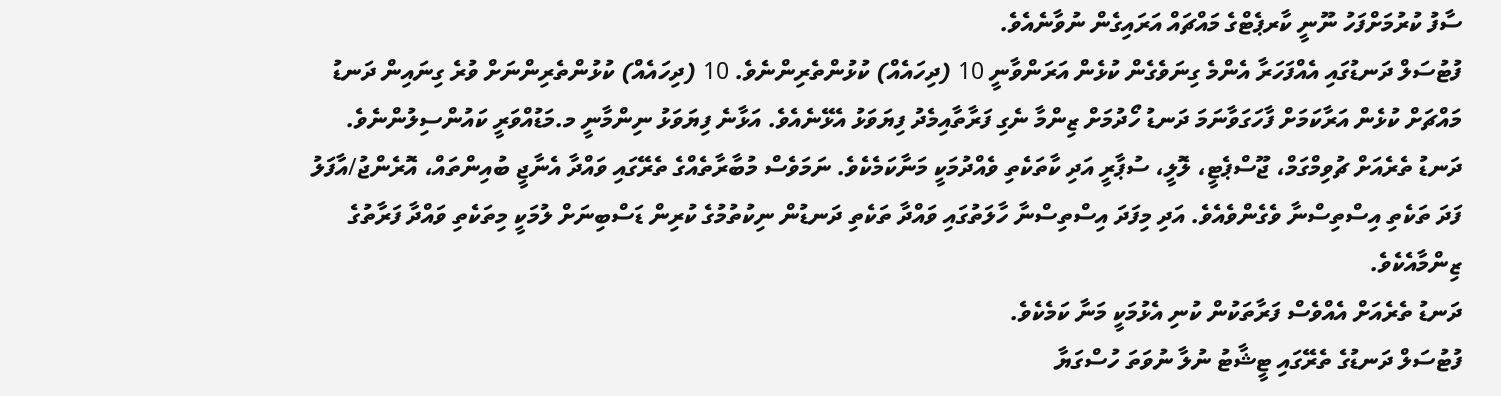ސާފު ކުރުމަށްފަހު ނޫނީ ކާރޕެޓްގެ މައްޗައް އަރައިގެން ނުވާނެއެވެ.
ފުޓުސަލް ދަނޑުގައި އެއްފަހަރާ އެންމެ ގިނަވެގެން ކުޅެން އަރަންވާނީ 10 (ދިހައެއް) ކުޅުންތެރިންނެވެ. 10 (ދިހައެއް) ކުޅުންތެރިންނަށް ވުރެ ގިނައިން ދަނޑު މައްޗަށް ކުޅެން އަރާކަމަށް ފާހަގަވާނަމަ ދަނޑު ހޯދުމަށް ޒިންމާ ނެގި ފަރާތާއިމެދު ފިޔަވަޅު އެޅޭނެއެވެ. އަޅާނެ ފިޔަވަޅު ނިންމާނީ މ.މަޑުއްވަރީ ކައުންސިލުންނެވެ.
ދަނޑު ތެރެއަށް ޗުވިމްގަމް، ޖޫސްޕެޓީ، ލޮލީ، ސުޕާރީ އަދި ކާތަކެތި ވެއްދުމަކީ މަނާކަމެކެވެ. ނަމަވެސް މުބާރާތެއްގެ ތެރޭގައި ވައްދާ އެނާޖީ ބުއިންތައް، އޮރެންޖު/އާފަލު ފަދަ ތަކެތި އިސްތިސްނާ ވެގެންވެއެވެ. އަދި މިފަދަ އިސްތިސްނާ ހާލަތުގައި ވައްދާ ތަކެތި ދަނޑުން ނިކުތުމުގެ ކުރިން ޑަސްބިނަށް ލުމަކީ މިތަކެތި ވައްދާ ފަރާތުގެ ޒިންމާއެކެވެ.
ދަނޑު ތެރެއަށް އެއްވެސް ފަރާތަކުން ކުނި އެޅުމަކީ މަނާ ކަމެކެވެ.
ފުޓުސަލް ދަނޑުގެ ތެރޭގައި ޓީޝާޓު ނުލާ ނުވަތަ ހުސްގަޔާ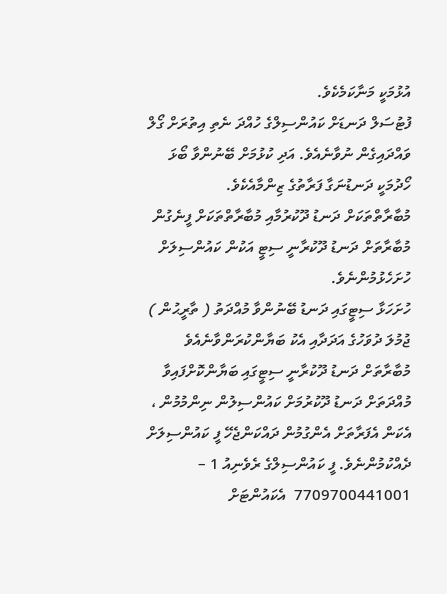އުޅުމަކީ މަނާކަމެކެވެ.
ފުޓުސަލް ދަނޑަށް ކައުންސިލްގެ ހުއްދަ ނެތި އިތުރަށް ގޯލް ވައްދައިގެން ނުވާނެއެވެ. އަދި ކުޅުމަށް ބޭނުންވާ ބޯޅަ ހޯދުމަކީ ދަނޑުނަގާ ފަރާތުގެ ޒިންމާއެކެވެ.
މުބާރާތްތަކަށް ދަނޑު ދޫކުރުމާއި މުބާރާތްތަކަށް ފީނެގުން
މުބާރާތަށް ދަނޑު ދޫކުރާނީ ސިޓީ އަކުން ކައުންސިލަށް ހުށަހެޅުމުންނެވެ.
ހުށަހަޅާ ސިޓީގައި ދަނޑު ބޭނުންވާ މުއްދަތު ( ތާރީޙުން ) ޖުމުލަ ދުވަހުގެ އަދަދާއި އެކު ބަޔާންކުރަންވާނެއެވެ
މުބާރާތަށް ދަނޑު ދޫކުރާނީ ސިޓީގައި ބަޔާންކޮށްފައިވާ މުއްދަތަށް ދަނޑު ދޫކުރުމަށް ކައުންސިލުން ނިންމުމުން ، އެކަން އެފަރާތަށް އެންގުމުން ދައްކަންޖެހޭ ފީ ކައުންސިލަށް ދެއްކުމުންނެވެ. ފީ ކައުންސިލްގެ ރެވެނިއު 1 – 7709700441001  އެކައުންޓަށް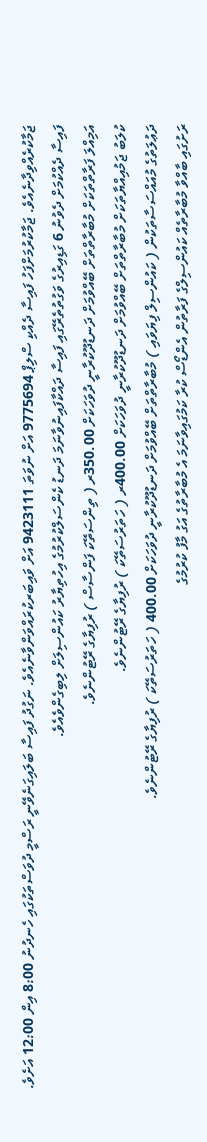ޖަމާކުރެއްވިދާނެއެވެ. ޖަމާކުރުމަށްފަހު ފައިސާ ދެއްކި ސްލިޕް 9775694 އަށް ނުވަތަ 9423111 އަށް ވައިބަރކުރައްވަންވާނެއެވެ. ނަގުދު ފައިސާ ބަލައިގަނެވޭނީ ރަސްމީ ދުވަސްތަކުގައި ހެނދުނު 8:00 އިން 12:00 އަށެވެ. ފައިސާ ދެއްކުމަށް ދެވުނު 6 ގަޑިއިރުގެ ވަގުތުތެރޭގައި ފައިސާ ދައްކާފައިނުވާނަމަ ދަނޑު ކެންސަލްކުރުމުގެ އިހުތިޔާރު ކައުންސިލަށް ލިބިގެންވެއެވެ.
އަމިއްލަ ފަރާތްތަކަށް މުބާރާތްތަށް ބޭއްވުމަށް ދަނޑުދޫކުރާނީ ދުވަހަކަށް 350.00ރ ( ތިންސަތޭކަ ފަންސާސް ) ރުފިޔާގެ ރޭޓުންނެވެ.
ކުލަބު ޖަމުއިއްޔާތަކަށް މުބާރާތްތަށް ބޭއްވުމަށް ދަނޑުދޫކުރާނީ ދުވަހަކަށް 400.00ރ ( ހަތަރުސަތޭކަ ) ރުފިޔާގެ ރޭޓުންނެވެ.
ދަޢުލަތުގެ މުއައްސަސާތަކުން ( ކައުންސިލް ފިޔަވައި ) މުބާރާތްތަށް ބޭއްވުމަށް ދަނޑުދޫކުރާނީ ދުވަހަކަށް 400.00 ( ހަތަރުސަތޭކަ ) ރުފިޔާގެ ރޭޓުންނެވެ.
ރަށުގައި ބާއްވާ މުބާރާތެއް ކައުންސިލްގެ ފަރާތުން އެންޑޯސް ކުރާ ކަމުގައިވާނަމަ އެ މުބާރާތުގެ އަގު މާފު ކުރުމުގެ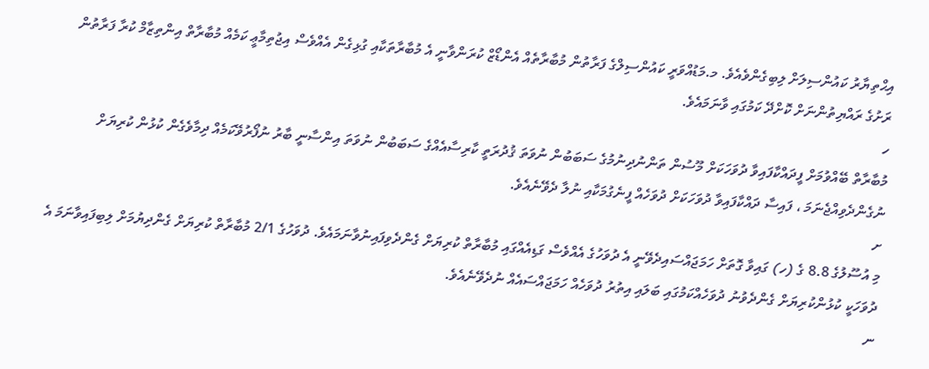އިޙްތިޔާރު ކައުންސިލަށް ލިބިގެންވެއެވެ. މ.މަޑުއްވަރީ ކައުންސިލްގެ ފަރާތުން މުބާރާތެއް އެންޑޯޒް ކުރަންވާނީ އެ މުބާރާތަކާއި ގުޅިގެން އެއްވެސް އިޖުތިމާޢީ ކަމެއް މުބާރާތް އިންތިޒާމް ކުރާ ފަރާތުން ރަށުގެ ރައްޔިތުންނަށް ކޮށްދޭ ކަމުގައި ވާނަމައެވެ.
ހ
މުބާރާތް ބޭއްވުމަށް ފީދައްކާފައިވާ ދުވަހަކަށް މޫސުން ތަންނުދިނުމުގެ ސަބަބުން ނުވަތަ ޤުދުރަތީ ކާރިސާއެއްގެ ސަބަބުން ނުވަތަ އިންސާނީ ބާރު ނުފޯރުވޭކަމެއް ދިމާވެގެން ކުޅުން ކުރިޔަށް ނުގެންދެވިއްޖެނަމަ ، ފައިސާ ދައްކާފައިވާ ދުވަހަކަށް ދުވަހެއް ފީނެގުމަކާއި ނުލާ ދެވޭނެއެވެ.
ށ
މި އުސޫލުގެ 8.8 ގެ (ހ) ގައިވާ ގޮތަށް ހަމަޖައްސައިދެވޭނީ އެ ދުވަހުގެ އެއްވެސް ގަޑިއެއްގައި މުބާރާތް ކުރިޔަށް ގެންދެވިފައިނުވާނަމައެވެ. ދުވަހުގެ 2/1 މުބާރާތް ކުރިޔަށް ގެންދިޔުމަށް ލިބިފައިވާނަމަ އެ ދުވަހަކީ ކުޅުންކުރިޔަށް ގެންދެވުނު ދުވަހެއްކަމުގައި ބަލައި އިތުރު ދުވަހެއް ހަމަޖައްސައެއް ނުދެވޭނެއެވެ.
ނ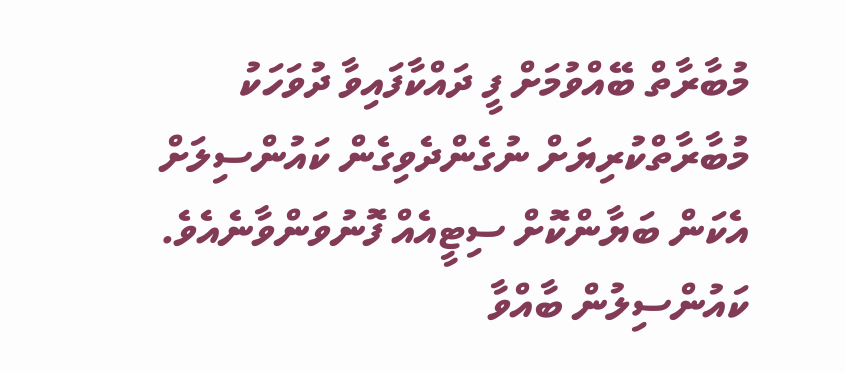މުބާރާތް ބޭއްވުމަށް ފީ ދައްކާފައިވާ ދުވަހަކު މުބާރާތްކުރިޔަށް ނުގެންދެވިގެން ކައުންސިލަށް އެކަން ބަޔާންކޮށް ސިޓީއެއް ފޮނުވަންވާނެއެވެ.
ކައުންސިލުން ބާއްވާ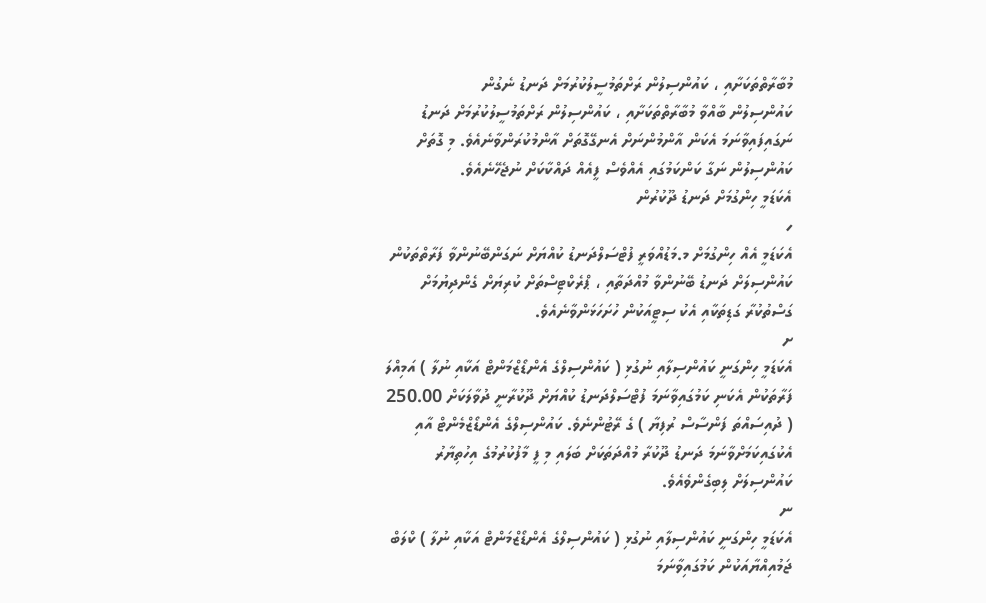މުބާރާތްތަކަށާއި ، ކައުންސިލުން ރަށްތަމުސީލުކުރުމަށް ދަނޑު ނެގުން
ކައުންސިލުން ބާއްވާ މުބާރާތްތަކަށާއި ، ކައުންސިލުން ރަށްތަމުސީލުކުރުމަށް ދަނޑު ނަގައިފައިވާނަމަ އެކަން އާންމުންނަށް އެނގޭގޮތަށް އާންމުކުރަންވާނެއެވެ. މި ގޮތަށް ކައުންސިލުން ނަގާ ކަންކަމުގައި އެއްވެސް ފީއެއް ދައްކާކަށް ނުޖެހޭނެއެވެ.
އެކަޑަމީ ހިންގުމަށް ދަނޑު ދޫކުރުން
ހ
އެކަޑަމީ އެއް ހިންގުމަށް މ.މަޑުއްވަރީ ފުޓްސަލްދަނޑު ކުއްޔަށް ނަގަންބޭނުންވާ ފަރާތްތަކުން ކައުންސިލަށް ދަނޑު ބޭނުންވާ މުއްދަތާއި ، ޕްރެކްޓިސްތަށް ކުރިޔަށް ގެންދިޔުމަށް ގަސްތުކުރާ ގަޑިތަކާއި އެކު ސިޓީއަކުން ހުށަހަޅަންވާނެއެވެ.
ށ
އެކަޑަމީ ހިންގަނީ ކައުންސިލާއި ނުގުޅި ( ކައުންސިލްގެ އެންޑޯޒްމަންޓް އަކާއި ނުލާ ) އަމިއްލަ ފަރާތަކުން އެކަނި ކަމުގައިވާނަމަ ފުޓްސަލްދަނޑު ކުއްޔަށް ދޫކުރާނީ ދުވާލަކަށް 250.00 ( ދުއިސައްތަ ފަންސާސް ރުފިޔާ ) ގެ ރޭޓުންނެވެ. ކައުންސިލްގެ އެންޑޯޒްމެންޓް އާއި އެކުގައިކަމަށްވާނަމަ ދަނޑު ދޫކުރާ މުއްދަތަކަށް ބަލައި މި ފީ މާފުކުރުމުގެ އިހުތިޔާރު ކައުންސިލަށް ލިބިގެންވެއެވެ.
ނ
އެކަޑަމީ ހިންގަނީ ކައުންސިލާއި ނުގުޅި ( ކައުންސިލްގެ އެންޑޯޒްމަންޓް އަކާއި ނުލާ ) ކްލަބް ޖަމުއިއްޔާއަކުން ކަމުގައިވާނަމަ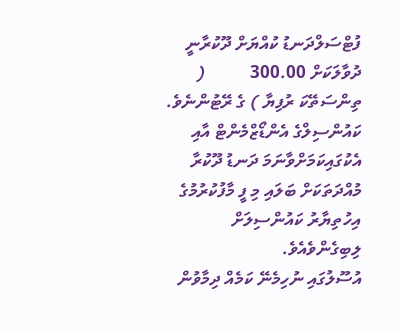ފުޓްސަލްދަނޑު ކުއްޔަށް ދޫކުރާނީ ދުވާލަކަށް 300.00          ( ތިންސަތޭކަ ރުފިޔާ ) ގެ ރޭޓުންނެވެ. ކައުންސިލްގެ އެންޑޯޒްމެންޓް އާއި އެކުގައިކަމަށްވާނަމަ ދަނޑު ދޫކުރާ މުއްދަތަކަށް ބަލައި މި ފީ މާފުކުރުމުގެ އިހުތިޔާރު ކައުންސިލަށް ލިބިގެންވެއެވެ.
އުސޫލުގައި ނުހިމެނޭ ކަމެއް ދިމާވުން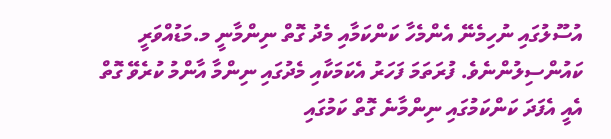އުސޫލުގައި ނުހިމެނޭ އެންމެހާ ކަންކަމާއި މެދު ގޮތް ނިންމާނީ މ.މަޑުއްވަރީ ކައުންސިލުންނެވެ. ފުރަތަމަ ފަހަރު އެކަމަކާއި މެދުގައި ނިންމާ އާންމު ކުރެވޭ ގޮތް އެއީ އެފަދަ ކަންކަމުގައި ނިންމާނެ ގޮތް ކަމުގައި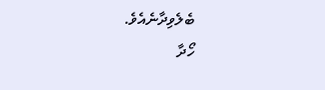ބެލެވިދާނެއެވެ.
ހޯދާ